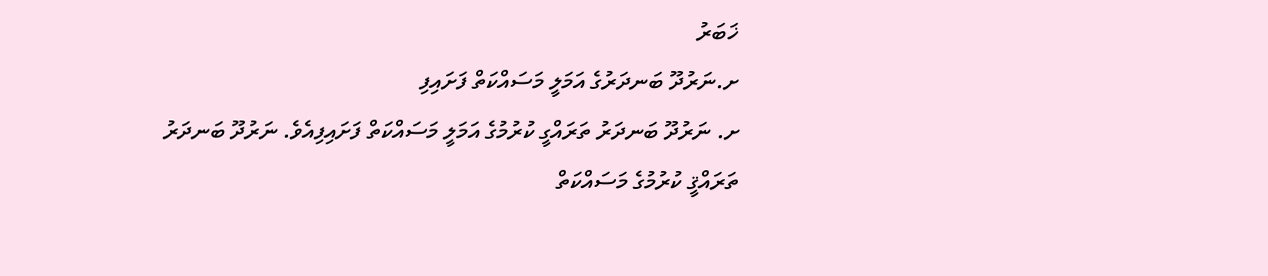ޚަބަރު
ށ.ނަރުދޫ ބަނދަރުގެ އަމަލީ މަސައްކަތް ފަށައިފި
ށ. ނަރުދޫ ބަނދަރު ތަރައްގީ ކުރުމުގެ އަމަލީ މަސައްކަތް ފަށައިފިއެވެ. ނަރުދޫ ބަނދަރު ތަރައްޤީ ކުރުމުގެ މަސައްކަތް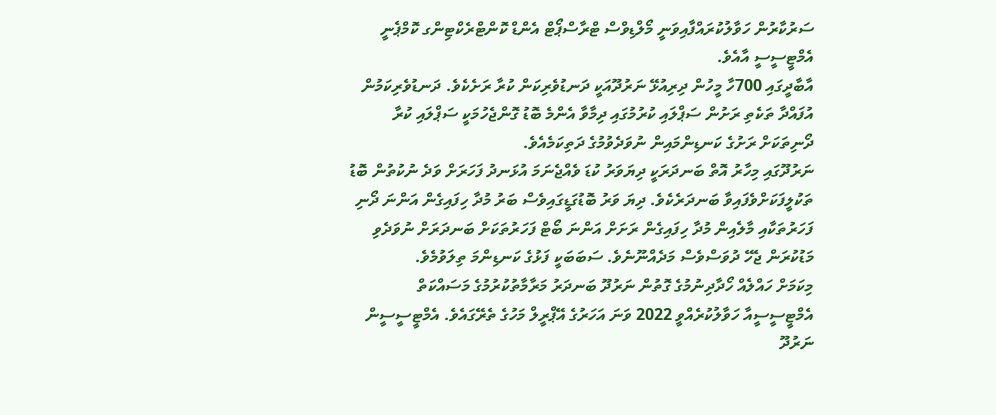ސަރުކާރުން ހަވާލުކުރައްފާއިވަނީ މޯލްޑިވްސް ޓްރާސްޕޯޓް އެންޑް ކޮންޓްރެކްޓިންގ ކޮމްޕެނީ އެމްޓީސީސީ އާއެވެ.
އާބާދީގައި 700ހާ މީހުން ދިރިއުޅޭ ނަރުދޫއަކީ ދަނޑުވެރިކަން ކުރާ ރަށެކެވެ. ދަނޑުވެރިކަމުން އުފައްދާ ތަކެތި ރަށުން ސަޕްލައި ކުރުމުގައި ދިމާވާ އެންމެ ބޮޑު ގޮންޖެހުމަކީ ސަޕްލައި ކުރާ ދޯނިތަކަށް ރަށުގެ ކަނޑިންމައިން ނުވަދެވުމުގެ ދަތިކަމެއެވެ.
ނަރުދޫގައި މިހާރު އޮތް ބަނދަރަކީ ދިޔަވަރު ކުޑަ ވެއްޖެނަމަ އުޅަނދު ފަހަރަށް ވަދެ ނުކުތުން ބޮޑު ތަކުލީފަކަށްވެފައިވާ ބަނދަރެކެވެ. ދިޔަ ވަރު ބޮޑުގަޑީގައިވެސް ބަރު މުދާ ހިފައިގެން އަންނަ ދޯނި ފަހަރުތަކާއި މާލެއިން މުދާ ހިފައިގެން ރަށަށް އަންނަ ބޯޓް ފަހަރުތަކަށް ބަނދަރަށް ނުވަދެވި މަޑުކުރަން ޖެހޭ ދުވަސްވެސް މަދެއްނޫނެވެ. ސަބަބަކީ ފަޅުގެ ކަނޑިންމަ ތިލަވުމެވެ.
މިކަމަށް ހައްލެއް ހޯދާދިނުމުގެ ގޮތުން ނަރުދޫ ބަނދަރު މަރާމާތުކުރުމުގެ މަސައްކަތް އެމްޓީސީސީއާ ހަވާލުކުރެއްވީ 2022 ވަނަ އަހަރުގެ އޭޕްރީލް މަހުގެ ތެރޭގައެވެ. އެމްޓީސީސީން ނަރުދޫ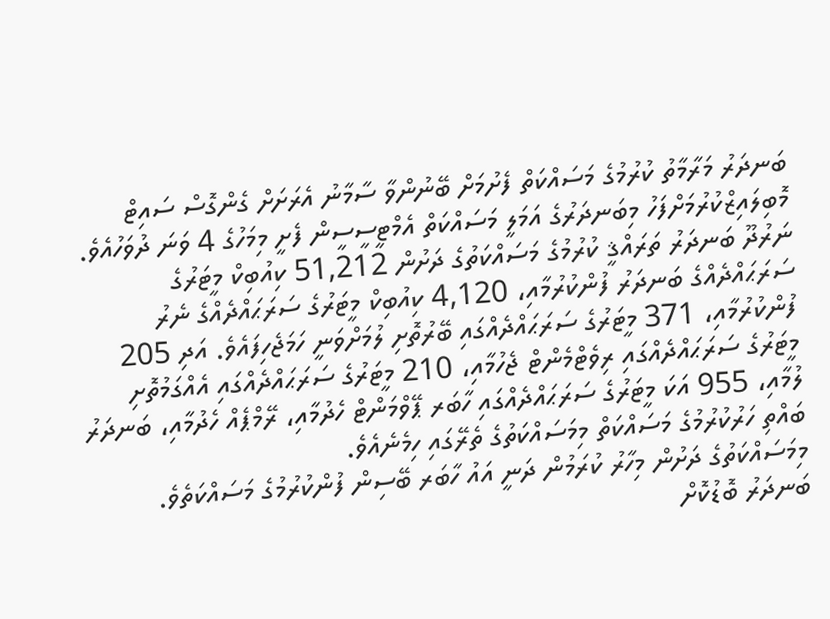ބަނދަރު މަރާމާތު ކުރުމުގެ މަސައްކަތް ފެށުމަށް ބޭނުންވާ ސާމާނު އެރަށަށް ގެންގޮސް ސައިޓް މޮބިލައިޒްކުރުމަށްފަހު މިބަނދަރުގެ އަމަލީ މަސައްކަތް އެމްޓީސީސީން ފެށީ މިމަހުގެ 4 ވަނަ ދުވަހުއެވެ.
ނަރުދޫ ބަނދަރު ތަރައްޤީ ކުރުމުގެ މަސައްކަތުގެ ދަށުން 51,212 ކިއުބިކް މީޓަރުގެ ސަރަޙައްދެއްގެ ބަނދަރު ފުންކުރުމާއި، 4,120 ކިއުބިކް މީޓަރުގެ ސަރަޙައްދެއްގެ ނެރު ފުންކުރުމާއި، 371 މީޓަރުގެ ސަރަޙައްދެއްގައި ބޭރުތޮށި ލުމަށްވަނީ ހަމަޖެހިފައެވެ. އަދި 205 މީޓަރުގެ ސަރަޙައްދެއްގައި ރިވެޓްމެންޓް ޖެހުމާއި، 210 މީޓަރުގެ ސަރަޙައްދެއްގައި އެއްގަމުތޮށި ލުމާއި، 955 އަކަ މީޓަރުގެ ސަރަޙައްދެއްގައި ހާބަރ ޕޭވްމަންޓް ހެދުމާއި، ރޭމްޕެއް ހެދުމާއި، ބަނދަރު ބައްތި ހަރުކުރުމުގެ މަސައްކަތް މިމަސައްކަތުގެ ތެރޭގައި ހިމެނެއެވެ.
މިމަސައްކަތުގެ ދަށުން މިހާރު ކުރަމުން ދަނީ އައު ހާބަރ ބޭސިން ފުންކުރުމުގެ މަސައްކަތެވެ.
ބަނދަރު ބޮޑުކޮށް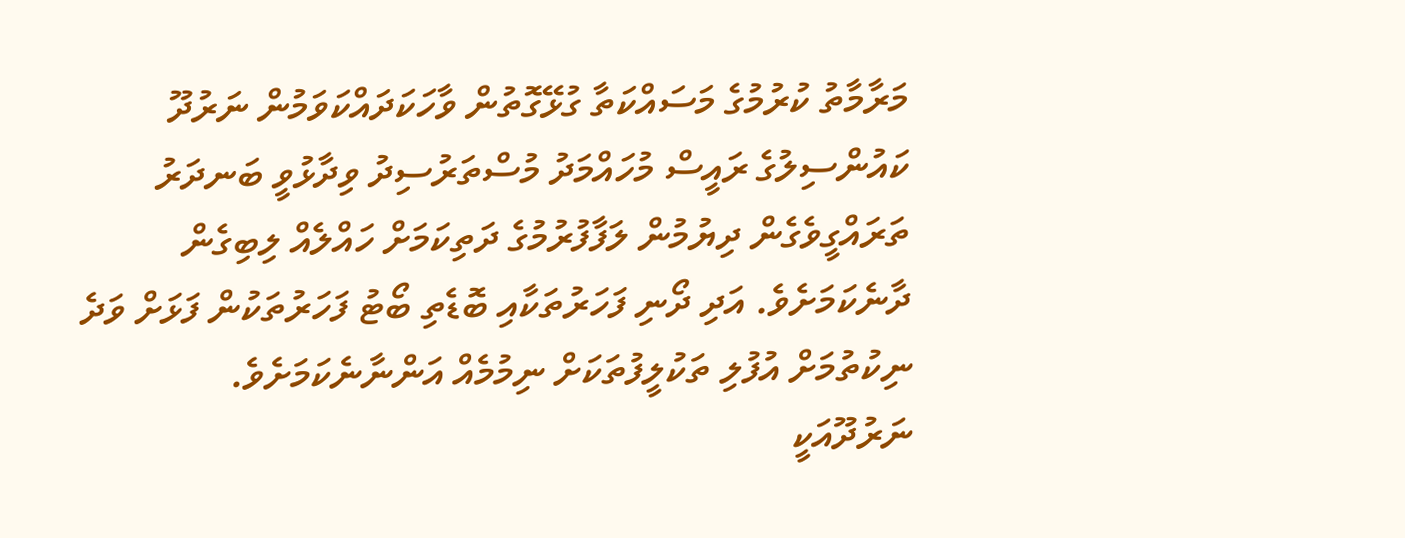މަރާމާތު ކުރުމުގެ މަސައްކަތާ ގުޅޭގޮތުން ވާހަކަދައްކަވަމުން ނަރުދޫ ކައުންސިލުގެ ރައީސް މުހައްމަދު މުސްތަރުސިދު ވިދާޅުވީ ބަނދަރު ތަރައްގީވެގެން ދިޔުމުން ލަފާފުރުމުގެ ދަތިކަމަށް ހައްލެއް ލިބިގެން ދާނެކަމަށެވެ. އަދި ދޯނި ފަހަރުތަކާއި ބޮޑެތި ބޯޓު ފަހަރުތަކުން ފަޅަށް ވަދެ ނިކުތުމަށް އުފުލި ތަކުލީފުތަކަށް ނިމުމެއް އަންނާނެކަމަށެވެ.
ނަރުދޫއަކީ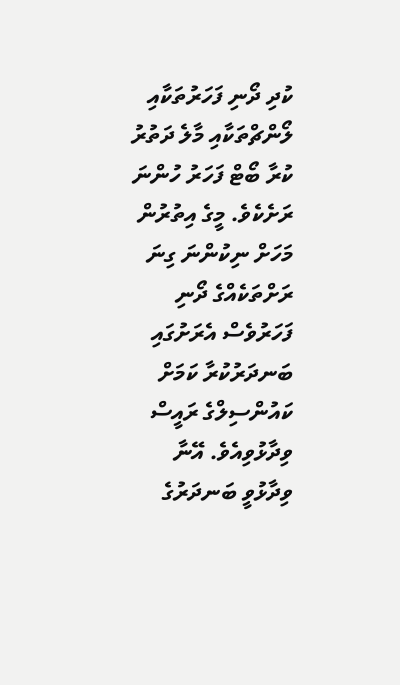ކުދި ދޯނި ފަހަރުތަކާއި ލޯންޗްތަކާއި މާލެ ދަތުރު ކުރާ ބޯޓް ފަހަރު ހުންނަ ރަށެކެވެ. މީގެ އިތުރުން މަހަށް ނިކުންނަ ގިނަ ރަށްތަކެއްގެ ދޯނި ފަހަރުވެސް އެރަށުގައި ބަނދަރުކުރާ ކަމަށް ކައުންސިލްގެ ރައީސް ވިދާޅުވިއެވެ. އޭނާ ވިދާޅުވީ ބަނދަރުގެ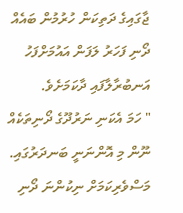ޖާގައިގެ ދަތިކަން ހުރުމުން ބައެއް ދޯނި ފަހަރު ލަފަން އައުމަށްފަހު އަނބުރާލާފައި ދާކަމަށެވެ.
" ހަމަ އެކަނި ނަރުދޫގެ ދޯނިތަކެއް ނޫން މި އޮންނަނީ ބަނދަރުގައި. މަސްވެރިކަމަށް ނިކުންނަ ދޯނި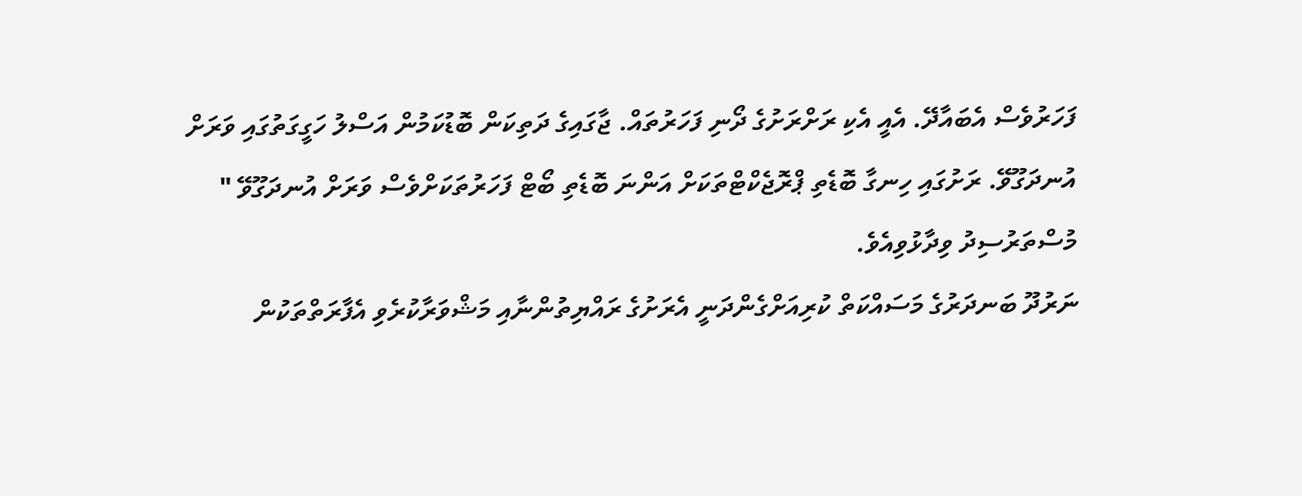ފަހަރުވެސް އެބައާދޭ. އެއީ އެކި ރަށްރަށުގެ ދޯނި ފަހަރުތައް. ޖާގައިގެ ދަތިކަން ބޮޑުކަމުން އަސްލު ހަގީގަތުގައި ވަރަށް އުނދަގޫވޭ. ރަށުގައި ހިނގާ ބޮޑެތި ޕްރޮޖެކްޓްތަކަށް އަންނަ ބޮޑެތި ބޯޓް ފަހަރުތަކަށްވެސް ވަރަށް އުނދަގޫވޭ " މުސްތަރުސިދު ވިދާޅުވިއެވެ.
ނަރުދޫ ބަނދަރުގެ މަސައްކަތް ކުރިއަށްގެންދަނީ އެރަށުގެ ރައްޔިތުންނާއި މަޝްވަރާކުރެވި އެފާރަތްތަކުން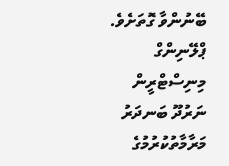ބޭނުންވާ ގޮތަށެވެ.
ޕްލޭނިންގް މިނިސްޓްރީން ނަރުދޫ ބަނދަރު މަރާމާތުކުރުމުގެ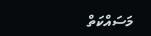މަސައްކަތް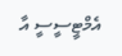އެމްޓީސީސީ އާ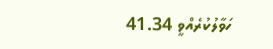ހަވާލުކުރެއްވީ 41.34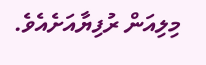މިލިއަން ރުފިޔާއަށެއެވެ.